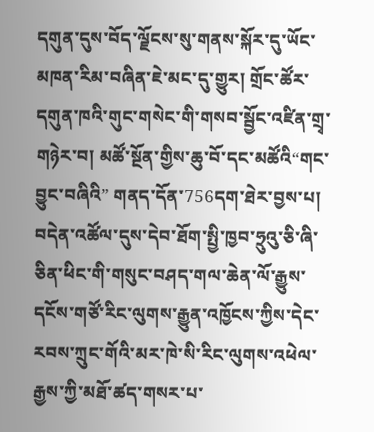དགུན་དུས་བོད་ལྗོངས་སུ་གནས་སྐོར་དུ་ཡོང་མཁན་རིམ་བཞིན་ཇེ་མང་དུ་གྱུར། གྲོང་ཚོར་དགུན་ཁའི་གུང་གསེང་གི་གསབ་སྦྱོང་འཛིན་གྲྭ་གཉེར་བ། མཚོ་སྔོན་གྱིས་ཆུ་བོ་དང་མཚོའི“གང་བྱུང་བཞིའི” གནད་དོན་756དག་ཐེར་བྱས་པ། བདེན་འཚོལ་དུས་དེབ་ཐོག་སྤྱི་ཁྱབ་ཧྲུའུ་ཅི་ཞི་ཅིན་ཕིང་གི་གསུང་བཤད་གལ་ཆེན་ལོ་རྒྱུས་དངོས་གཙོ་རིང་ལུགས་རྒྱུན་འཁྱོངས་ཀྱིས་དེང་རབས་ཀྲུང་གོའི་མར་ཁེ་སི་རིང་ལུགས་འཕེལ་རྒྱས་ཀྱི་མཐོ་ཚད་གསར་པ་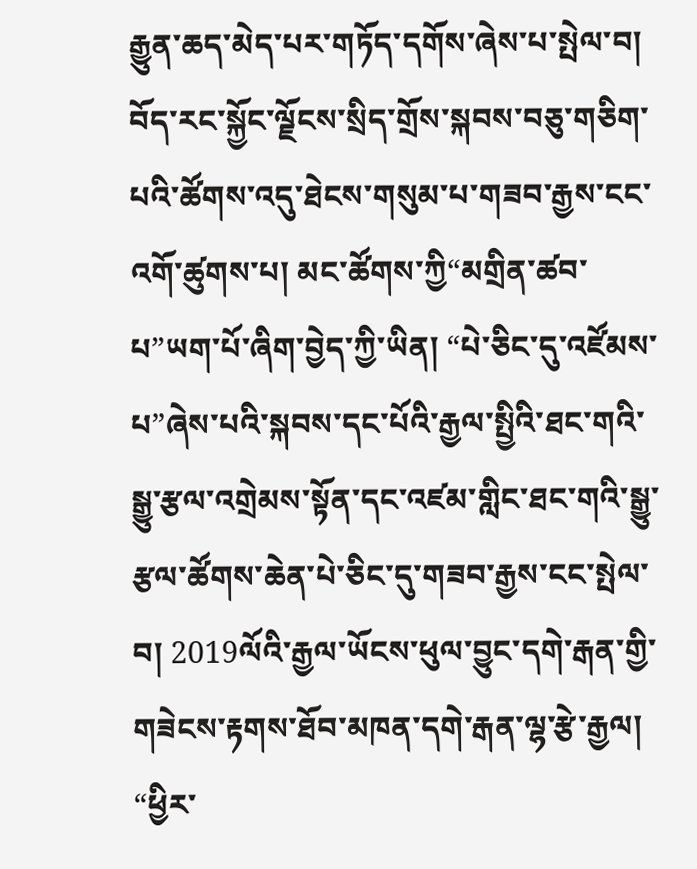རྒྱུན་ཆད་མེད་པར་གཏོད་དགོས་ཞེས་པ་སྤེལ་བ། བོད་རང་སྐྱོང་ལྗོངས་སྲིད་གྲོས་སྐབས་བཅུ་གཅིག་པའི་ཚོགས་འདུ་ཐེངས་གསུམ་པ་གཟབ་རྒྱས་ངང་འགོ་ཚུགས་པ། མང་ཚོགས་ཀྱི“མགྲིན་ཚབ་པ”ཡག་པོ་ཞིག་བྱེད་ཀྱི་ཡིན། “པེ་ཅིང་དུ་འཛོམས་པ”ཞེས་པའི་སྐབས་དང་པོའི་རྒྱལ་སྤྱིའི་ཐང་གའི་སྒྱུ་རྩལ་འགྲེམས་སྟོན་དང་འཛམ་གླིང་ཐང་གའི་སྒྱུ་རྩལ་ཚོགས་ཆེན་པེ་ཅིང་དུ་གཟབ་རྒྱས་ངང་སྤེལ་བ། 2019ལོའི་རྒྱལ་ཡོངས་ཕུལ་བྱུང་དགེ་རྒན་གྱི་གཟེངས་རྟགས་ཐོབ་མཁན་དགེ་རྒན་ལྷ་རྩེ་རྒྱལ། “ཕྱིར་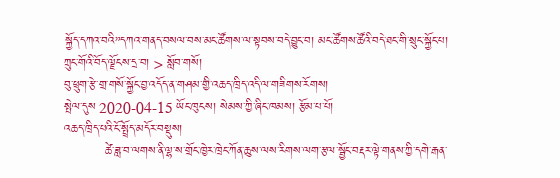སྐྱོད་དཀའ་བའི”དཀའ་གནད་བསལ་བས་མང་ཚོགས་ལ་སྟབས་བདེ་བྱུང་བ། མང་ཚོགས་ཚོའི་བདེ་ཐང་གི་སྲུང་སྐྱོང་པ།
ཀྲུང་གོའི་བོད་ལྗོངས་དྲ་བ། > སློབ་གསོ།
བུ་ཕྲུག་རྩེ་གྲ་གསོ་སྐྱོང་བྱ་འདོད་ན་གཤམ་གྱི་འཆད་ཁྲིད་འདི་ལ་གཟིགས་རོགས།
སྤེལ་དུས 2020-04-15 ཡོང་ཁུངས། སེམས་ཀྱི་ཞིང་ཁམས། རྩོམ་པ་པོ།
འཆད་ཁྲིད་པའི་ངོ་སྤྲོད་མདོར་བསྡུས།
          ཚེ་ཟླ་བ་ལགས་ནི་ལྷ་ས་གྲོང་ཁྱེར་ཁྲེང་ཀོན་ཆུས་ལས་རིགས་ལག་རྩལ་སྦྱོང་བརྡར་ལྟེ་གནས་ཀྱི་དགེ་རྒན་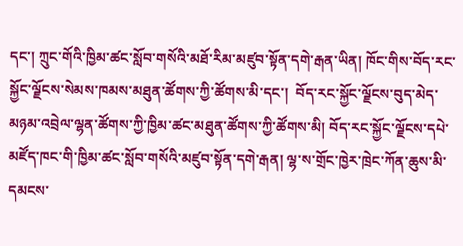དང་། ཀྲུང་གོའི་ཁྱིམ་ཚང་སློབ་གསོའི་མཐོ་རིམ་མཛུབ་སྟོན་དགེ་རྒན་ཡིན། ཁོང་གིས་བོད་རང་སྐྱོང་ལྗོངས་སེམས་ཁམས་མཐུན་ཚོགས་ཀྱི་ཚོགས་མི་དང་།  བོད་རང་སྐྱོང་ལྗོངས་བུད་མེད་མཉམ་འབྲེལ་ལྷན་ཚོགས་ཀྱི་ཁྱིམ་ཚང་མཐུན་ཚོགས་ཀྱི་ཚོགས་མི། བོད་རང་སྐྱོང་ལྗོངས་དཔེ་མཛོད་ཁང་གི་ཁྱིམ་ཚང་སློབ་གསོའི་མཛུབ་སྟོན་དགེ་རྒན། ལྷ་ས་གྲོང་ཁྱེར་ཁྲེང་ཀོན་ཆུས་མི་དམངས་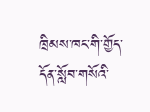ཁྲིམས་ཁང་གི་གྱོད་དོན་སློབ་གསོའི་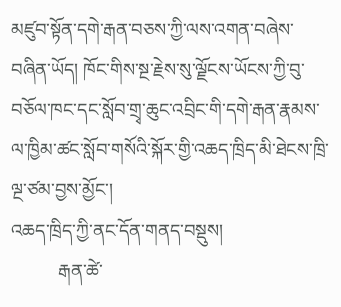མཛུབ་སྟོན་དགེ་རྒན་བཅས་ཀྱི་ལས་འགན་བཞེས་བཞིན་ཡོད། ཁོང་གིས་སྔ་རྗེས་སུ་ལྗོངས་ཡོངས་ཀྱི་བུ་བཅོལ་ཁང་དང་སློབ་གྲྭ་ཆུང་འབྲིང་གི་དགེ་རྒན་རྣམས་ལ་ཁྱིམ་ཚང་སློབ་གསོའི་སྐོར་གྱི་འཆད་ཁྲིད་མི་ཐེངས་ཁྲི་ལྔ་ཙམ་བྱས་མྱོང་།
འཆད་ཁྲིད་ཀྱི་ནང་དོན་གནད་བསྡུས།
          རྒན་ཚེ་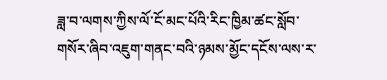ཟླ་བ་ལགས་ཀྱིས་ལོ་ངོ་མང་པོའི་རིང་ཁྱིམ་ཚང་སློབ་གསོར་ཞིབ་འཇུག་གནང་བའི་ཉམས་མྱོང་དངོས་ལས་ར་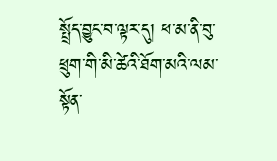སྤྲོད་བྱུང་བ་ལྟར་དུ། ཕ་མ་ནི་བུ་ཕྲུག་གི་མི་ཚེའི་ཐོག་མའི་ལམ་སྟོན་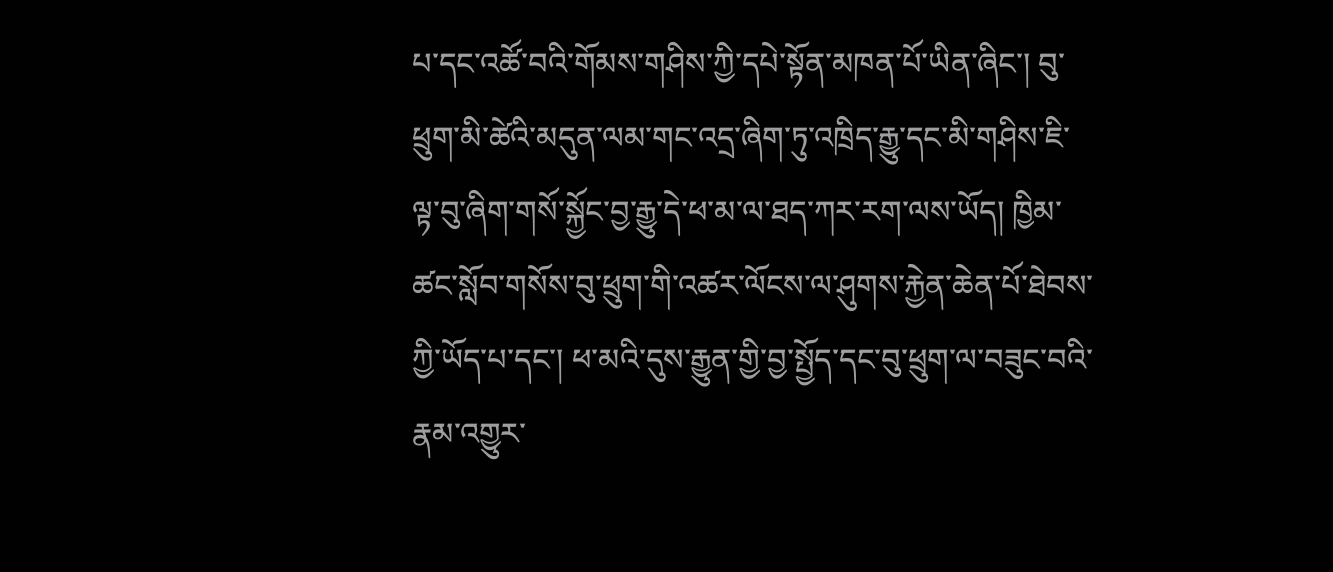པ་དང་འཚོ་བའི་གོམས་གཤིས་ཀྱི་དཔེ་སྟོན་མཁན་པོ་ཡིན་ཞིང་། བུ་ཕྲུག་མི་ཚེའི་མདུན་ལམ་གང་འདྲ་ཞིག་ཏུ་འཁྲིད་རྒྱུ་དང་མི་གཤིས་ཇི་ལྟ་བུ་ཞིག་གསོ་སྐྱོང་བྱ་རྒྱུ་དེ་ཕ་མ་ལ་ཐད་ཀར་རག་ལས་ཡོད། ཁྱིམ་ཚང་སློབ་གསོས་བུ་ཕྲུག་གི་འཚར་ལོངས་ལ་ཤུགས་རྐྱེན་ཆེན་པོ་ཐེབས་ཀྱི་ཡོད་པ་དང་། ཕ་མའི་དུས་རྒྱུན་གྱི་བྱ་སྤྱོད་དང་བུ་ཕྲུག་ལ་བཟུང་བའི་རྣམ་འགྱུར་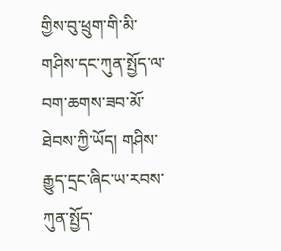གྱིས་བུ་ཕྲུག་གི་མི་གཤིས་དང་ཀུན་སྤྱོད་ལ་བག་ཆགས་ཟབ་མོ་ཐེབས་ཀྱི་ཡོད། གཤིས་རྒྱུད་དྲང་ཞིང་ཡ་རབས་ཀུན་སྤྱོད་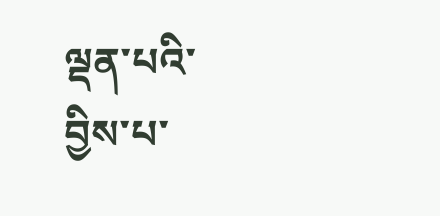ལྡན་པའི་བྱིས་པ་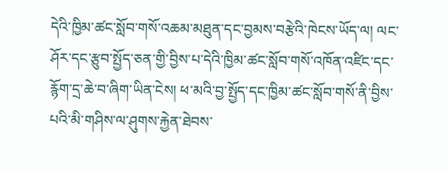དེའི་ཁྱིམ་ཚང་སློབ་གསོ་འཆམ་མཐུན་དང་བྱམས་བརྩེའི་ཁེངས་ཡོད་ལ། ལང་ཤོར་དང་རྩུབ་སྤྱོད་ཅན་གྱི་བྱིས་པ་དེའི་ཁྱིམ་ཚང་སློབ་གསོ་འཁོན་འཛིང་དང་རྙོག་དྲ་ཆེ་བ་ཞིག་ཡིན་ངེས། ཕ་མའི་བྱ་སྤྱོད་དང་ཁྱིམ་ཚང་སློབ་གསོ་ནི་བྱིས་པའི་མི་གཤིས་ལ་ཤུགས་རྐྱེན་ཐེབས་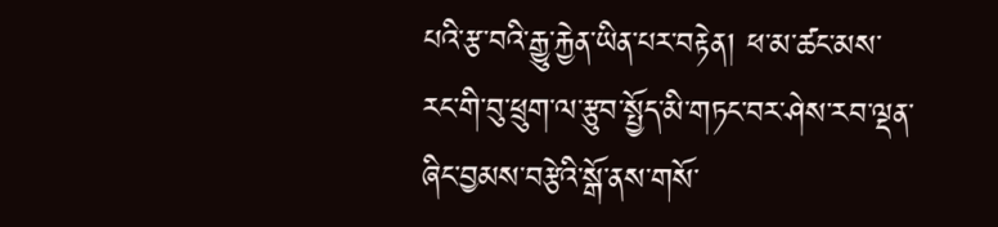པའི་རྩ་བའི་རྒྱུ་རྐྱེན་ཡིན་པར་བརྟེན། ཕ་མ་ཚང་མས་རང་གི་བུ་ཕྲུག་ལ་རྩུབ་སྤྱོད་མི་གཏང་བར་ཤེས་རབ་ལྡན་ཞིང་བྱམས་བརྩེའི་སྒོ་ནས་གསོ་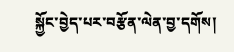སྐྱོང་བྱེད་པར་བརྩོན་ལེན་བྱ་དགོས།